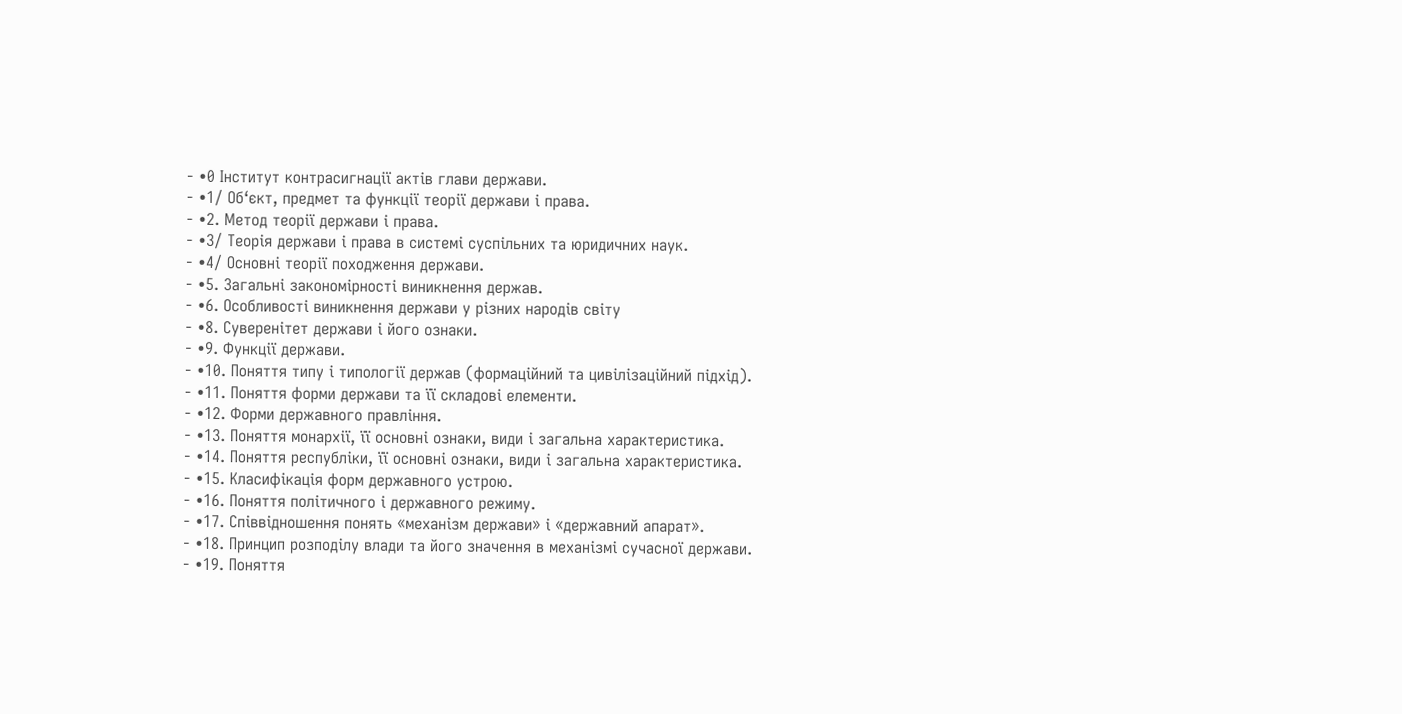- •0 Інститут контрасигнації актів глави держави.
- •1/ Об‘єкт, предмет та функції теорії держави і права.
- •2. Метод теорії держави і права.
- •3/ Теорія держави і права в системі суспільних та юридичних наук.
- •4/ Основні теорії походження держави.
- •5. Загальні закономірності виникнення держав.
- •6. Особливості виникнення держави у різних народів світу
- •8. Суверенітет держави і його ознаки.
- •9. Функції держави.
- •10. Поняття типу і типології держав (формаційний та цивілізаційний підхід).
- •11. Поняття форми держави та її складові елементи.
- •12. Форми державного правління.
- •13. Поняття монархії, її основні ознаки, види і загальна характеристика.
- •14. Поняття республіки, її основні ознаки, види і загальна характеристика.
- •15. Класифікація форм державного устрою.
- •16. Поняття політичного і державного режиму.
- •17. Співвідношення понять «механізм держави» і «державний апарат».
- •18. Принцип розподілу влади та його значення в механізмі сучасної держави.
- •19. Поняття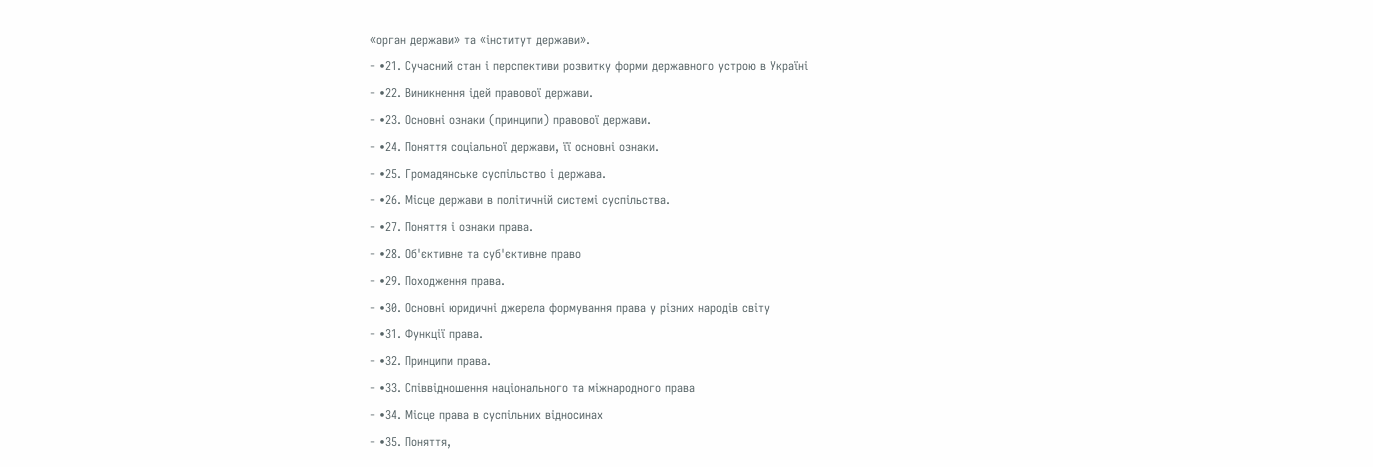«орган держави» та «інститут держави».
- •21. Сучасний стан і перспективи розвитку форми державного устрою в Україні
- •22. Виникнення ідей правової держави.
- •23. Основні ознаки (принципи) правової держави.
- •24. Поняття соціальної держави, її основні ознаки.
- •25. Громадянське суспільство і держава.
- •26. Місце держави в політичній системі суспільства.
- •27. Поняття і ознаки права.
- •28. Об'єктивне та суб'єктивне право
- •29. Походження права.
- •30. Основні юридичні джерела формування права у різних народів світу
- •31. Функції права.
- •32. Принципи права.
- •33. Співвідношення національного та міжнародного права
- •34. Місце права в суспільних відносинах
- •35. Поняття,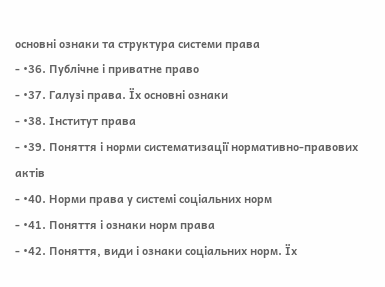основні ознаки та структура системи права
- •36. Публічне і приватне право
- •37. Галузі права. Їх основні ознаки
- •38. Інститут права
- •39. Поняття і норми систематизації нормативно-правових актів
- •40. Норми права у системі соціальних норм
- •41. Поняття і ознаки норм права
- •42. Поняття, види і ознаки соціальних норм. Їх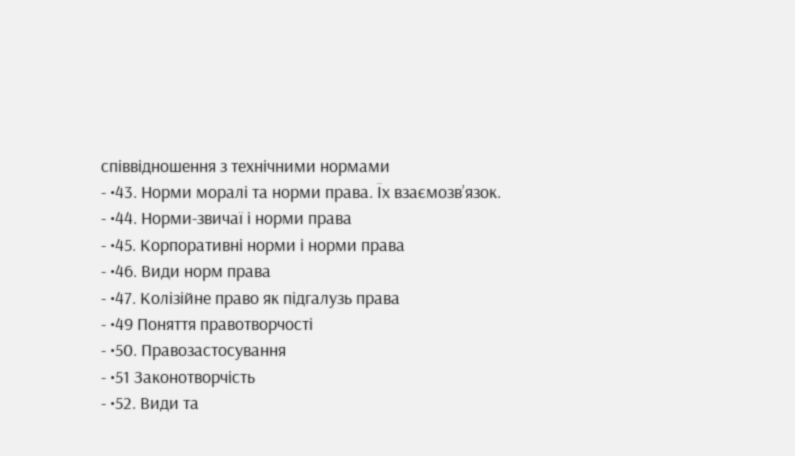співвідношення з технічними нормами
- •43. Норми моралі та норми права. Їх взаємозв’язок.
- •44. Норми-звичаї і норми права
- •45. Корпоративні норми і норми права
- •46. Види норм права
- •47. Колізійне право як підгалузь права
- •49 Поняття правотворчості
- •50. Правозастосування
- •51 Законотворчість
- •52. Види та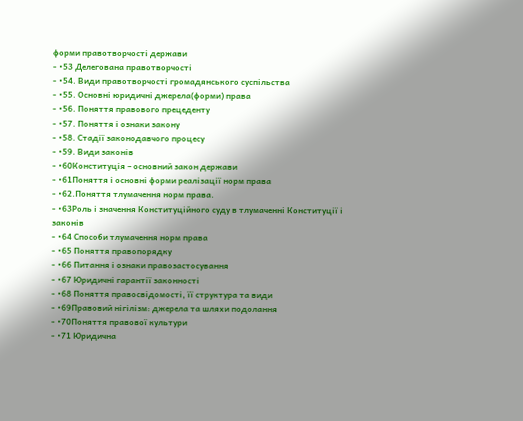форми правотворчості держави
- •53 Делегована правотворчості
- •54. Види правотворчості громадянського суспільства
- •55. Основні юридичні джерела(форми) права
- •56. Поняття правового прецеденту
- •57. Поняття і ознаки закону
- •58. Стадії законодавчого процесу
- •59. Види законів
- •60Конституція – основний закон держави
- •61Поняття і основні форми реалізації норм права
- •62.Поняття тлумачення норм права.
- •63Роль і значення Конституційного суду в тлумаченні Конституції і законів
- •64 Способи тлумачення норм права
- •65 Поняття правопорядку
- •66 Питання і ознаки правозастосування
- •67 Юридичні гарантії законності
- •68 Поняття правосвідомості, її структура та види
- •69Правовий нігілізм: джерела та шляхи подолання
- •70Поняття правової культури
- •71 Юридична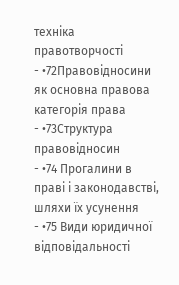техніка правотворчості
- •72Правовідносини як основна правова категорія права
- •73Структура правовідносин
- •74 Прогалини в праві і законодавстві, шляхи їх усунення
- •75 Види юридичної відповідальності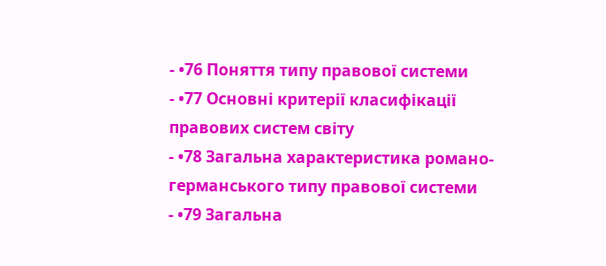- •76 Поняття типу правової системи
- •77 Основні критерії класифікації правових систем світу
- •78 Загальна характеристика романо-германського типу правової системи
- •79 Загальна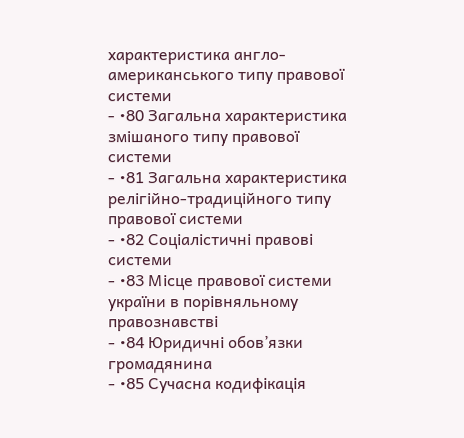характеристика англо-американського типу правової системи
- •80 Загальна характеристика змішаного типу правової системи
- •81 Загальна характеристика релігійно-традиційного типу правової системи
- •82 Соціалістичні правові системи
- •83 Місце правової системи україни в порівняльному правознавстві
- •84 Юридичні обов’язки громадянина
- •85 Сучасна кодифікація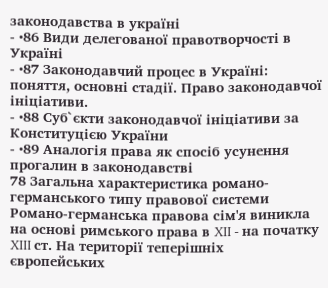законодавства в україні
- •86 Види делегованої правотворчості в Україні
- •87 Законодавчий процес в Україні: поняття, основні стадії. Право законодавчої ініціативи.
- •88 Суб`єкти законодавчої ініціативи за Конституцією України
- •89 Аналогія права як спосіб усунення прогалин в законодавстві
78 Загальна характеристика романо-германського типу правової системи
Романо-германська правова сім'я виникла на основі римського права в XII - на початку XIII ст. На території теперішніх європейських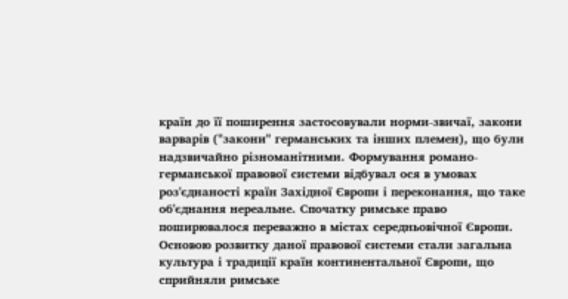країн до її поширення застосовували норми-звичаї, закони варварів ("закони" германських та інших племен), що були надзвичайно різноманітними. Формування романо-германської правової системи відбувал ося в умовах роз'єднаності країн Західної Європи і переконання, що таке об'єднання нереальне. Спочатку римське право поширювалося переважно в містах середньовічної Європи. Основою розвитку даної правової системи стали загальна культура і традиції країн континентальної Європи, що сприйняли римське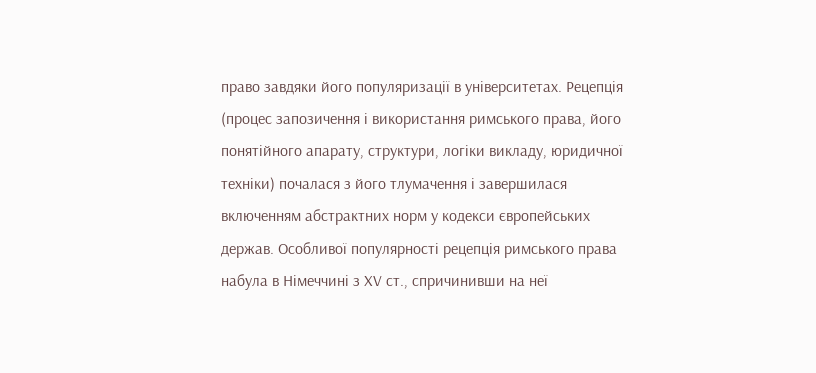право завдяки його популяризації в університетах. Рецепція (процес запозичення і використання римського права, його понятійного апарату, структури, логіки викладу, юридичної техніки) почалася з його тлумачення і завершилася включенням абстрактних норм у кодекси європейських держав. Особливої популярності рецепція римського права набула в Німеччині з XV ст., спричинивши на неї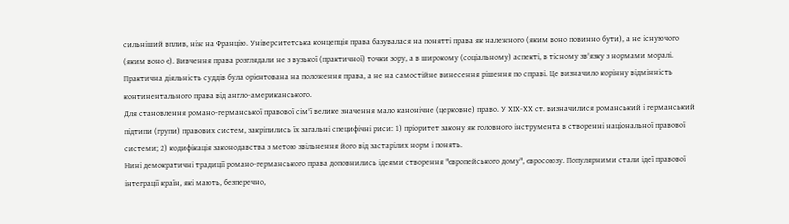сильніший вплив, ніж на Францію. Університетська концепція права базувалася на понятті права як належного (яким воно повинно бути), а не існуючого (яким воно є). Вивчення права розглядали не з вузької (практичної) точки зору, а в широкому (соціальному) аспекті, в тісному зв'язку з нормами моралі. Практична діяльність суддів була орієнтована на положення права, а не на самостійне винесення рішення по справі. Це визначило корінну відмінність континентального права від англо-американського.
Для становлення романо-германської правової сім'ї велике значення мало канонічне (церковне) право. У ХІХ-ХХ ст. визначилися романський і германський підтипи (групи) правових систем, закріпились їх загальні специфічні риси: 1) пріоритет закону як головного інструмента в створенні національної правової системи; 2) кодифікація законодавства з метою звільнення його від застарілих норм і понять.
Нині демократичні традиції романо-германського права доповнились ідеями створення "європейського дому", євросоюзу. Популярними стали ідеї правової інтеграції країн, які мають, безперечно,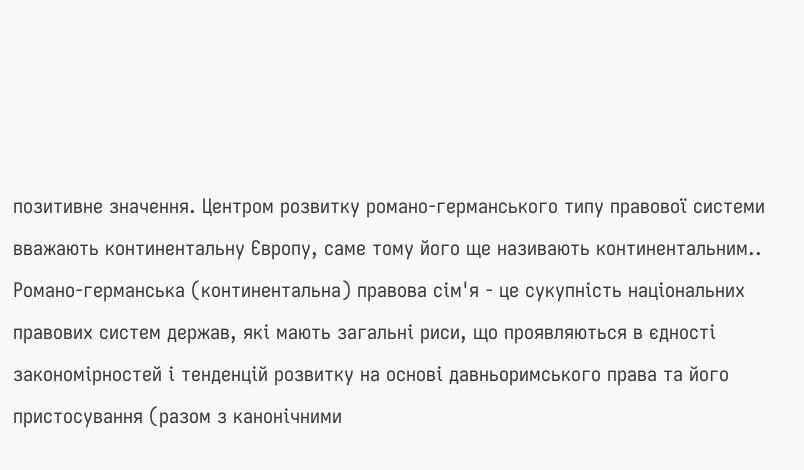позитивне значення. Центром розвитку романо-германського типу правової системи вважають континентальну Європу, саме тому його ще називають континентальним.. Романо-германська (континентальна) правова сім'я - це сукупність національних правових систем держав, які мають загальні риси, що проявляються в єдності закономірностей і тенденцій розвитку на основі давньоримського права та його пристосування (разом з канонічними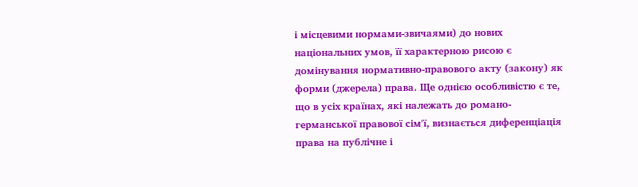і місцевими нормами-звичаями) до нових національних умов, її характерною рисою є домінування нормативно-правового акту (закону) як форми (джерела) права. Ще однією особливістю є те, що в усіх країнах, які належать до романо-германської правової сім'ї, визнається диференціація права на публічне і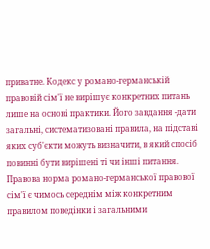приватне. Кодекс у романо-германській правовій сім'ї не вирішує конкретних питань лише на основі практики. Його завдання -дати загальні, систематизовані правила, на підставі яких суб'єкти можуть визначити, в який спосіб повинні бути вирішені ті чи інші питання. Правова норма романо-германської правової сім'ї є чимось середнім між конкретним правилом поведінки і загальними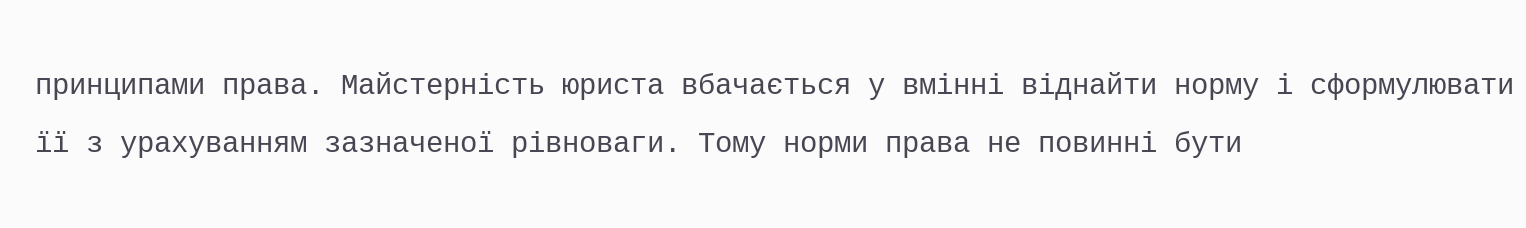принципами права. Майстерність юриста вбачається у вмінні віднайти норму і сформулювати її з урахуванням зазначеної рівноваги. Тому норми права не повинні бути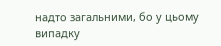надто загальними, бо у цьому випадку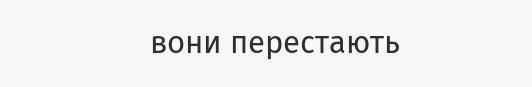вони перестають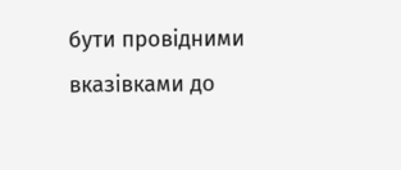бути провідними вказівками до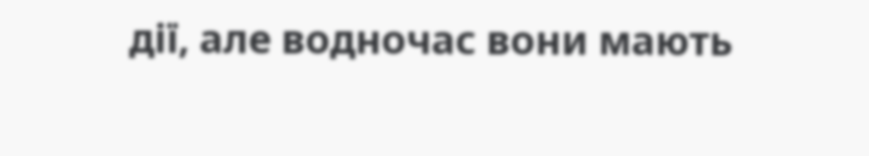дії, але водночас вони мають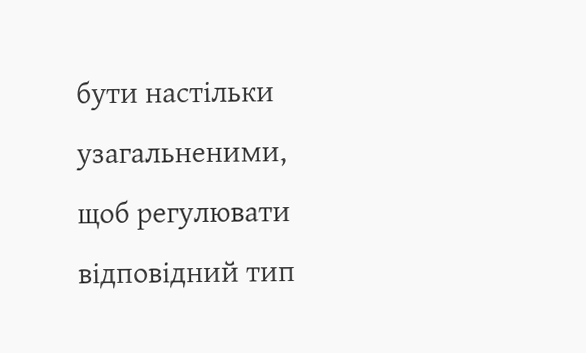бути настільки узагальненими, щоб регулювати відповідний тип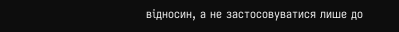відносин, а не застосовуватися лише до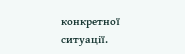конкретної ситуації.